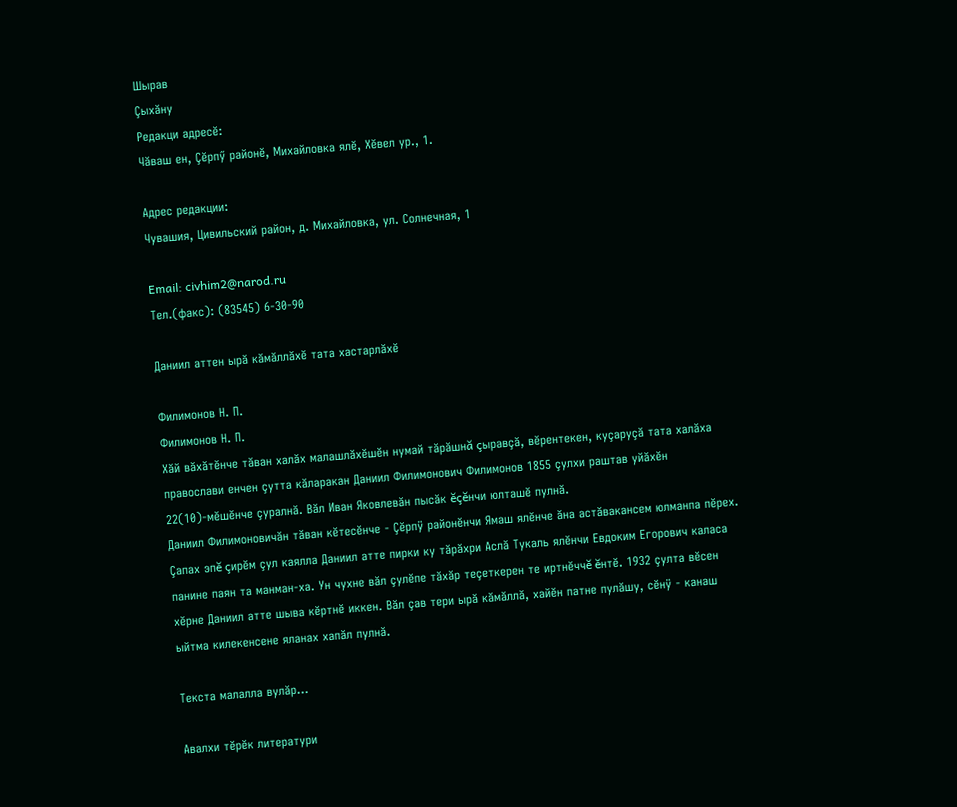Шырав
Çыхăну
Редакци адресĕ:
Чăваш ен, Çĕрпӳ районĕ, Михайловка ялĕ, Хĕвел ур., 1.

Адрес редакции:
Чувашия, Цивильский район, д. Михайловка, ул. Солнечная, 1

Email: civhim2@narod.ru
Тел.(факс): (83545) 6-30-90

Даниил аттен ырă кăмăллăхĕ тата хастарлăхĕ

Филимонов Н. П.
Филимонов Н. П.
Хăй вăхăтĕнче тăван халăх малашлăхĕшĕн нумай тăрăшнă çыравçă, вĕрентекен, куçаруçă тата халăха православи енчен çутта кăларакан Даниил Филимонович Филимонов 1855 çулхи раштав уйăхĕн 22(10)-мĕшĕнче çуралнă. Вăл Иван Яковлевăн пысăк ĕçĕнчи юлташĕ пулнă.
Даниил Филимоновичăн тăван кĕтесĕнче - Çĕрпӱ районĕнчи Ямаш ялĕнче ăна астăвакансем юлманпа пĕрех. Çапах эпĕ çирĕм çул каялла Даниил атте пирки ку тăрăхри Аслă Тукаль ялĕнчи Евдоким Егорович каласа панине паян та манман-ха. Ун чухне вăл çулĕпе тăхăр теçеткерен те иртнĕччĕ ĕнтĕ. 1932 çулта вĕсен хĕрне Даниил атте шыва кĕртнĕ иккен. Вăл çав тери ырă кăмăллă, хайĕн патне пулăшу, сĕнӱ - канаш ыйтма килекенсене яланах хапăл пулнă.

Текста малалла вулăр...

Авалхи тĕрĕк литератури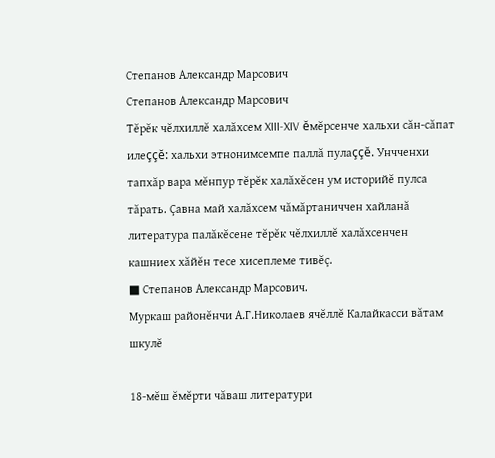Степанов Александр Марсович
Степанов Александр Марсович
Тĕрĕк чĕлхиллĕ халăхсем XIII-XIV ĕмĕрсенче хальхи сăн-сăпат илеççĕ: хальхи этнонимсемпе паллă пулаççĕ. Унчченхи тапхăр вара мĕнпур тĕрĕк халăхĕсен ум историйĕ пулса тăрать. Çавна май халăхсем чăмăртаниччен хайланă литература палăкĕсене тĕрĕк чĕлхиллĕ халăхсенчен кашниех хăйĕн тесе хисеплеме тивĕç.
■ Степанов Александр Марсович.
Муркаш районĕнчи А.Г.Николаев ячĕллĕ Калайкасси вăтам шкулĕ

18-мĕш ĕмĕрти чăваш литератури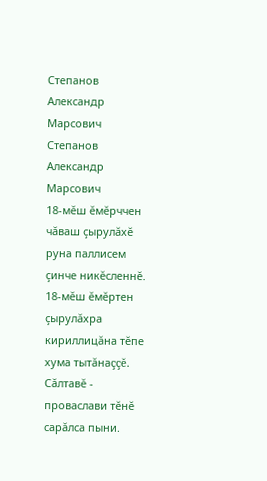Степанов Александр Марсович
Степанов Александр Марсович
18-мĕш ĕмĕрччен чăваш çырулăхĕ руна паллисем çинче никĕсленнĕ. 18-мĕш ĕмĕртен çырулăхра кириллицăна тĕпе хума тытăнаççĕ. Сăлтавĕ - проваслави тĕнĕ сарăлса пыни.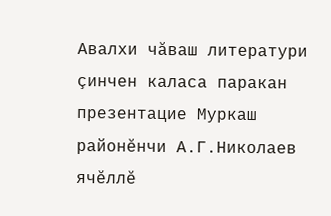Авалхи чăваш литератури çинчен каласа паракан презентацие Муркаш районĕнчи А.Г.Николаев ячĕллĕ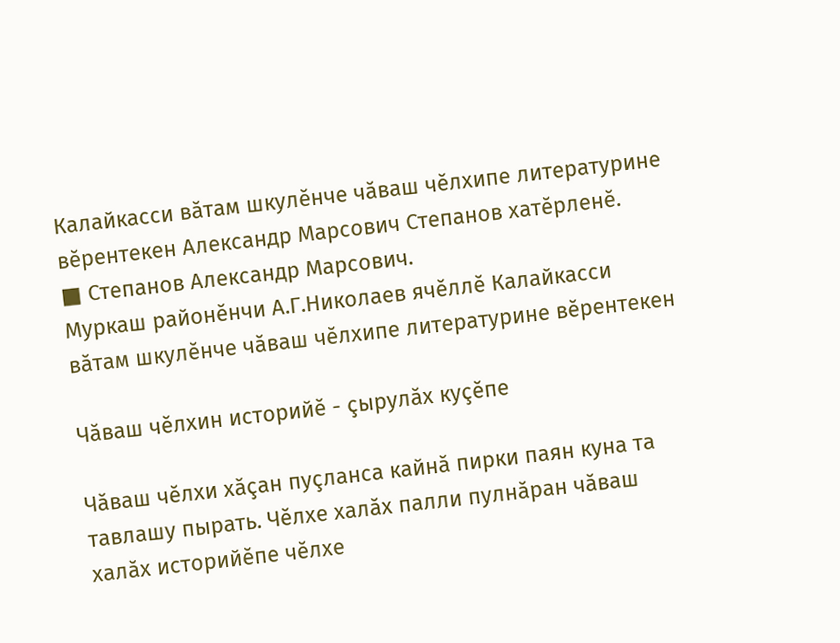Калайкасси вăтам шкулĕнче чăваш чĕлхипе литературине вĕрентекен Александр Марсович Степанов хатĕрленĕ.
■ Степанов Александр Марсович.
Муркаш районĕнчи А.Г.Николаев ячĕллĕ Калайкасси вăтам шкулĕнче чăваш чĕлхипе литературине вĕрентекен

Чăваш чĕлхин историйĕ - çырулăх куçĕпе

Чăваш чĕлхи хăçан пуçланса кайнă пирки паян куна та тавлашу пырать. Чĕлхе халăх палли пулнăран чăваш халăх историйĕпе чĕлхе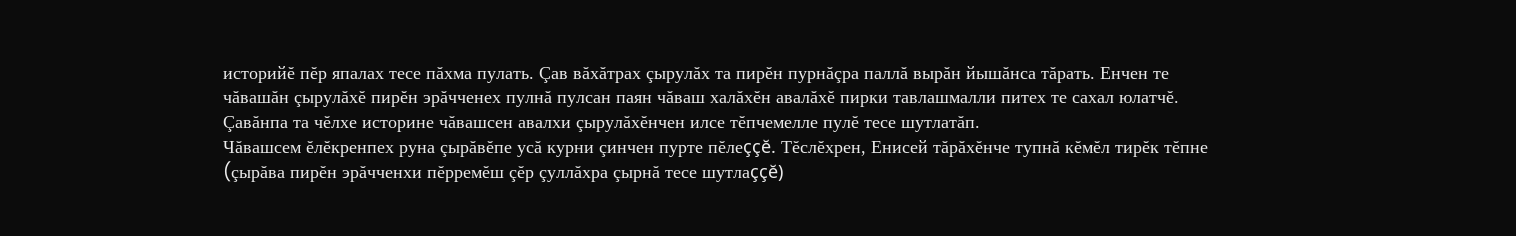историйĕ пĕр япалах тесе пăхма пулать. Çав вăхăтрах çырулăх та пирĕн пурнăçра паллă вырăн йышăнса тăрать. Енчен те чăвашăн çырулăхĕ пирĕн эрăчченех пулнă пулсан паян чăваш халăхĕн авалăхĕ пирки тавлашмалли питех те сахал юлатчĕ. Çавăнпа та чĕлхе историне чăвашсен авалхи çырулăхĕнчен илсе тĕпчемелле пулĕ тесе шутлатăп.
Чăвашсем ĕлĕкренпех руна çырăвĕпе усă курни çинчен пурте пĕлеççĕ. Тĕслĕхрен, Енисей тăрăхĕнче тупнă кĕмĕл тирĕк тĕпне (çырăва пирĕн эрăчченхи пĕрремĕш çĕр çуллăхра çырнă тесе шутлаççĕ)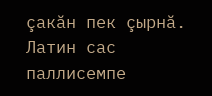çакăн пек çырнă. Латин сас паллисемпе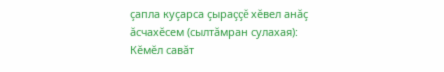çапла куçарса çыраççĕ хĕвел анăç ăсчахĕсем (сылтăмран сулахая):
Кĕмĕл савăт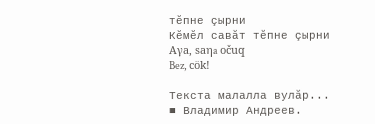тĕпне çырни
Кĕмĕл савăт тĕпне çырни
Aγa, saηa očuq
Bez, cök!

Текста малалла вулăр...
■ Владимир Андреев.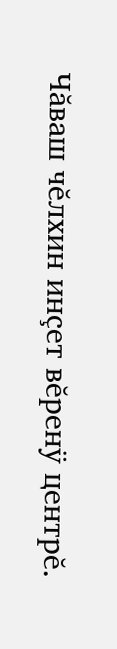Чăваш чĕлхин инçет вĕренÿ центрĕ.